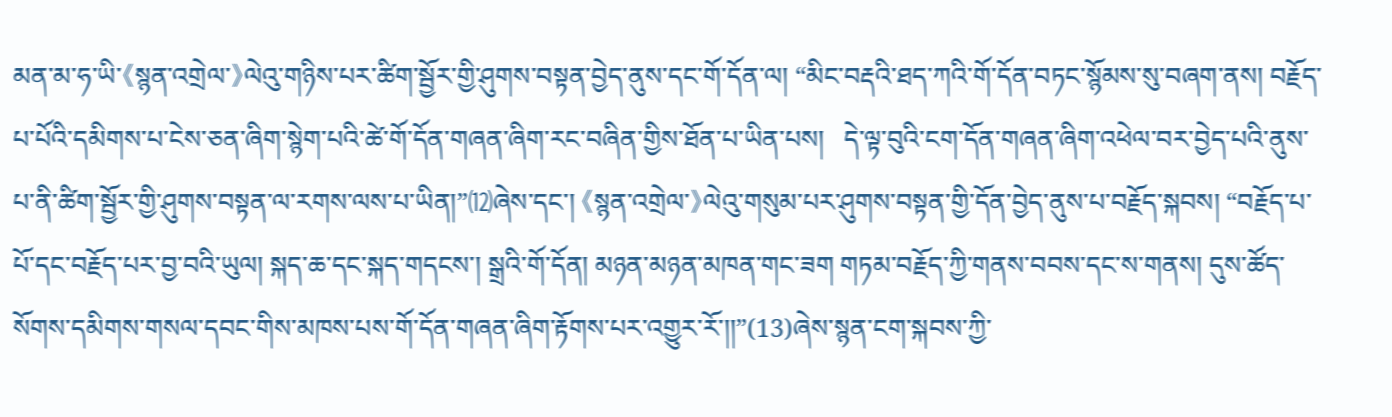མན་མ་ཧ་ཡི་《སྙན་འགྲེལ་》ལེའུ་གཉིས་པར་ཚིག་སྦྱོར་གྱི་ཤུགས་བསྟན་བྱེད་ནུས་དང་གོ་དོན་ལ། “མིང་བརྡའི་ཐད་ཀའི་གོ་དོན་བཏང་སྙོམས་སུ་བཞག་ནས། བརྗོད་པ་པོའི་དམིགས་པ་ངེས་ཅན་ཞིག་སྙེག་པའི་ཚེ་གོ་དོན་གཞན་ཞིག་རང་བཞིན་གྱིས་ཐོན་པ་ཡིན་པས།   དེ་ལྟ་བུའི་ངག་དོན་གཞན་ཞིག་འཕེལ་བར་བྱེད་པའི་ནུས་པ་ནི་ཚིག་སྦྱོར་གྱི་ཤུགས་བསྟན་ལ་རགས་ལས་པ་ཡིན།”⑿ཞེས་དང་། 《སྙན་འགྲེལ་》ལེའུ་གསུམ་པར་ཤུགས་བསྟན་གྱི་དོན་བྱེད་ནུས་པ་བརྗོད་སྐབས། “བརྗོད་པ་པོ་དང་བརྗོད་པར་བྱ་བའི་ཡུལ། སྐད་ཆ་དང་སྐད་གདངས་། སྒྲའི་གོ་དོན། མཉན་མཉན་མཁན་གང་ཟག གཏམ་བརྗོད་ཀྱི་གནས་བབས་དང་ས་གནས། དུས་ཚོད་སོགས་དམིགས་གསལ་དབང་གིས་མཁས་པས་གོ་དོན་གཞན་ཞིག་རྟོགས་པར་འགྱུར་རོ་།།”(13)ཞེས་སྙན་ངག་སྐབས་ཀྱི་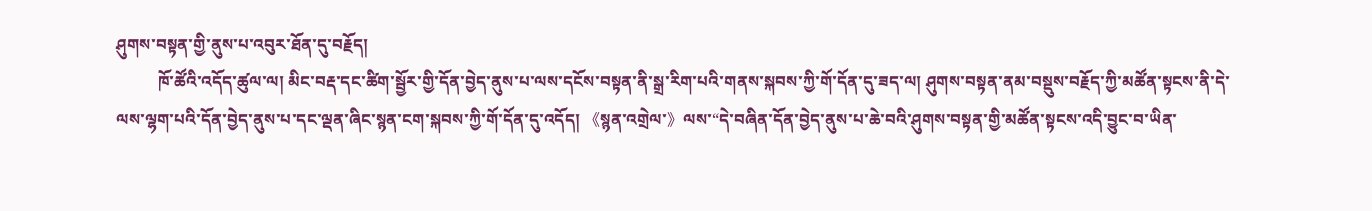ཤུགས་བསྟན་གྱི་ནུས་པ་འབུར་ཐོན་དུ་བརྗོད།
          ཁོ་ཚོའི་འདོད་ཚུལ་ལ། མིང་བརྡ་དང་ཚིག་སྦྱོར་གྱི་དོན་བྱེད་ནུས་པ་ལས་དངོས་བསྟན་ནི་སྒྲ་རིག་པའི་གནས་སྐབས་ཀྱི་གོ་དོན་དུ་ཟད་ལ། ཤུགས་བསྟན་ནམ་བསྡུས་བརྗོད་ཀྱི་མཚོན་སྟངས་ནི་དེ་ལས་ལྷག་པའི་དོན་བྱེད་ནུས་པ་དང་ལྡན་ཞིང་སྙན་ངག་སྐབས་ཀྱི་གོ་དོན་དུ་འདོད། 《སྙན་འགྲེལ་》ལས་“དེ་བཞིན་དོན་བྱེད་ནུས་པ་ཆེ་བའི་ཤུགས་བསྟན་གྱི་མཚོན་སྟངས་འདི་བྱུང་བ་ཡིན་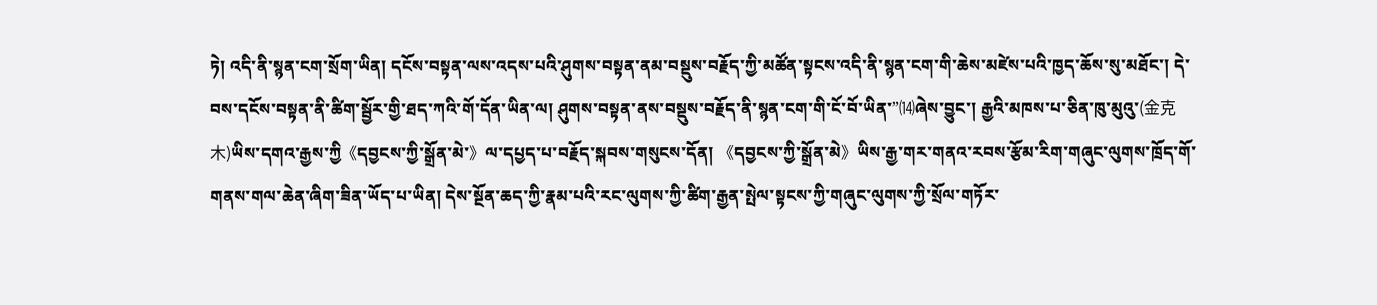ཏེ། འདི་ནི་སྙན་ངག་སྲོག་ཡིན། དངོས་བསྟན་ལས་འདས་པའི་ཤུགས་བསྟན་ནམ་བསྡུས་བརྗོད་ཀྱི་མཚོན་སྟངས་འདི་ནི་སྙན་ངག་གི་ཆེས་མཛེས་པའི་ཁྱད་ཆོས་སུ་མཐོང་། དེ་བས་དངོས་བསྟན་ནི་ཚིག་སྦྱོར་གྱི་ཐད་ཀའི་གོ་དོན་ཡིན་ལ། ཤུགས་བསྟན་ནས་བསྡུས་བརྗོད་ནི་སྙན་ངག་གི་ངོ་བོ་ཡིན་”⒁ཞེས་བྱུང་། རྒྱའི་མཁས་པ་ཅིན་ཁུ་མུའུ་(金克木)ཡིས་དགའ་རྒྱས་ཀྱི《དབྱངས་ཀྱི་སྒྲོན་མེ་》ལ་དཔྱད་པ་བརྗོད་སྐབས་གསུངས་དོན། 《དབྱངས་ཀྱི་སྒྲོན་མེ》ཡིས་རྒྱ་གར་གནའ་རབས་རྩོམ་རིག་གཞུང་ལུགས་ཁྲོད་གོ་གནས་གལ་ཆེན་ཞིག་ཟིན་ཡོད་པ་ཡིན། དེས་སྔོན་ཆད་ཀྱི་རྣམ་པའི་རང་ལུགས་ཀྱི་ཚིག་རྒྱན་སྤེལ་སྟངས་ཀྱི་གཞུང་ལུགས་ཀྱི་སྲོལ་གཏོར་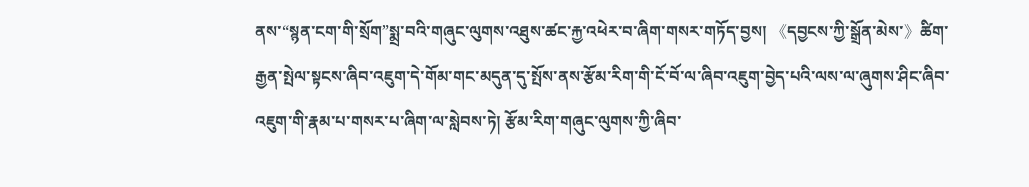ནས་“སྙན་ངག་གི་སྲོག”སྨྲ་བའི་གཞུང་ལུགས་འཐུས་ཚང་རྐྱ་འཕེར་བ་ཞིག་གསར་གཏོད་བྱས། 《དབྱངས་ཀྱི་སྒྲོན་མེས་》ཚིག་རྒྱན་སྤེལ་སྟངས་ཞིབ་འཇུག་དེ་གོམ་གང་མདུན་དུ་སྤོས་ནས་རྩོམ་རིག་གི་ངོ་བོ་ལ་ཞིབ་འཇུག་བྱེད་པའི་ལས་ལ་ཞུགས་ཤིང་ཞིབ་འཇུག་གི་རྣམ་པ་གསར་པ་ཞིག་ལ་སླེབས་ཏེ། རྩོམ་རིག་གཞུང་ལུགས་ཀྱི་ཞིབ་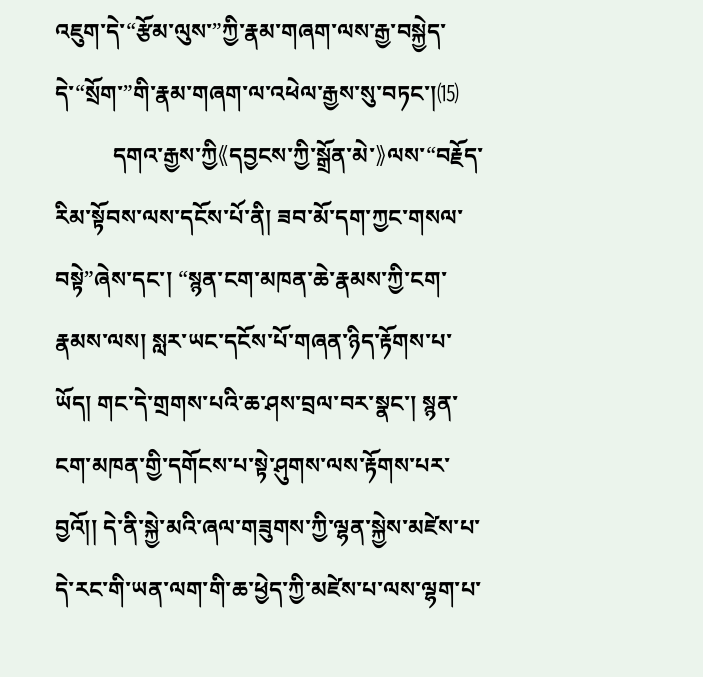འཇུག་དེ་“རྩོམ་ལུས་”ཀྱི་རྣམ་གཞག་ལས་རྒྱ་བསྐྱེད་དེ་“སྲོག་”གི་རྣམ་གཞག་ལ་འཕེལ་རྒྱས་སུ་བཏང་།⒂
          དགའ་རྒྱས་ཀྱི《དབྱངས་ཀྱི་སྒྲོན་མེ་》ལས་“བརྗོད་རིམ་སྟོབས་ལས་དངོས་པོ་ནི། ཟབ་མོ་དག་ཀྱང་གསལ་བསྟེ”ཞེས་དང་། “སྙན་ངག་མཁན་ཆེ་རྣམས་ཀྱི་ངག་རྣམས་ལས། སླར་ཡང་དངོས་པོ་གཞན་ཉིད་རྟོགས་པ་ཡོད། གང་དེ་གྲགས་པའི་ཆ་ཤས་བྲལ་བར་སྣང་། སྙན་ངག་མཁན་གྱི་དགོངས་པ་སྟེ་ཤུགས་ལས་རྟོགས་པར་བྱའོ།། དེ་ནི་སྐྱེ་མའི་ཞལ་གཟུགས་ཀྱི་ལྷན་སྐྱེས་མཛེས་པ་དེ་རང་གི་ཡན་ལག་གི་ཆ་ཕྱེད་ཀྱི་མཛེས་པ་ལས་ལྷག་པ་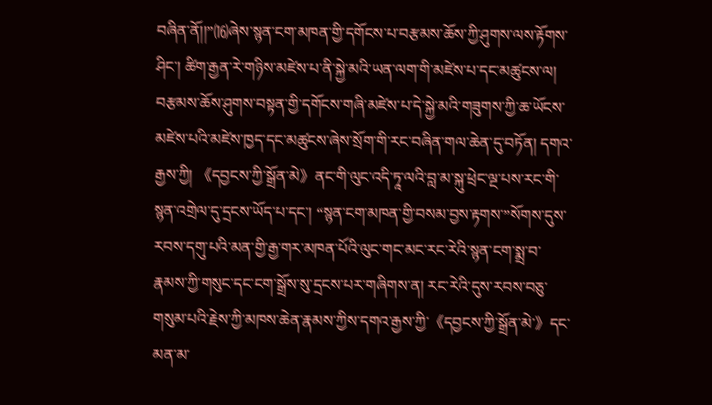བཞིན་ནོ།།”⒃ཞེས་སྙན་ངག་མཁན་གྱི་དགོངས་པ་བརྩམས་ཆོས་ཀྱི་ཤུགས་ལས་རྟོགས་ཤིང་། ཚིག་རྒྱན་རེ་གཉིས་མཛེས་པ་ནི་སྐྱེ་མའི་ཡན་ལག་གི་མཛེས་པ་དང་མཚུངས་ལ།   བརྩམས་ཆོས་ཤུགས་བསྟན་གྱི་དགོངས་གཞི་མཛེས་པ་དེ་སྐྱེ་མའི་གཟུགས་ཀྱི་ཆ་ཡོངས་མཛེས་པའི་མཛེས་ཁྱད་དང་མཚུངས་ཞེས་སྲོག་གི་རང་བཞིན་གལ་ཆེན་དུ་བཏོན། དགའ་རྒྱས་ཀྱི། 《དབྱངས་ཀྱི་སྒྲོན་མེ》ནང་གི་ལུང་འདི་ཏཱ་ལའི་བླ་མ་སྐུ་ཕྲེང་ལྔ་པས་རང་གི་སྙན་འགྲེལ་དུ་དྲངས་ཡོད་པ་དང་། “སྙན་ངག་མཁན་གྱི་བསམ་བྱས་རྟགས་”སོགས་དུས་རབས་དགུ་པའི་མན་གྱི་རྒྱ་གར་མཁན་པོའི་ལུང་གང་མང་རང་རེའི་སྙན་ངག་སྨྲ་བ་རྣམས་ཀྱི་གསུང་དང་ངག་སྒྲོས་སུ་དྲངས་པར་གཞིགས་ན། རང་རེའི་དུས་རབས་བཅུ་གསུམ་པའི་རྗེས་ཀྱི་མཁས་ཆེན་རྣམས་ཀྱིས་དགའ་རྒྱས་ཀྱི་《དབྱངས་ཀྱི་སྒྲོན་མེ་》དང་མན་མ་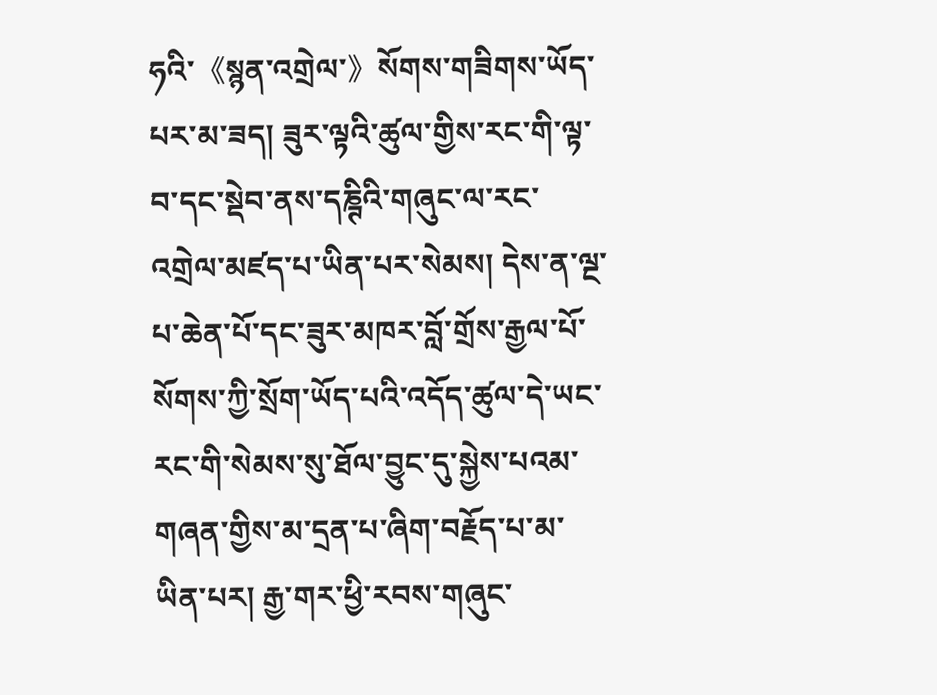ཧའི་《སྙན་འགྲེལ་》སོགས་གཟིགས་ཡོད་པར་མ་ཟད། ཟུར་ལྟའི་ཚུལ་གྱིས་རང་གི་ལྟ་བ་དང་སྡེབ་ནས་དཎྚིའི་གཞུང་ལ་རང་འགྲེལ་མཛད་པ་ཡིན་པར་སེམས། དེས་ན་ལྔ་པ་ཆེན་པོ་དང་ཟུར་མཁར་བློ་གྲོས་རྒྱལ་པོ་སོགས་ཀྱི་སྲོག་ཡོད་པའི་འདོད་ཚུལ་དེ་ཡང་རང་གི་སེམས་སུ་ཐོལ་བྱུང་དུ་སྐྱེས་པའམ་གཞན་གྱིས་མ་དྲན་པ་ཞིག་བརྗོད་པ་མ་ཡིན་པར། རྒྱ་གར་ཕྱི་རབས་གཞུང་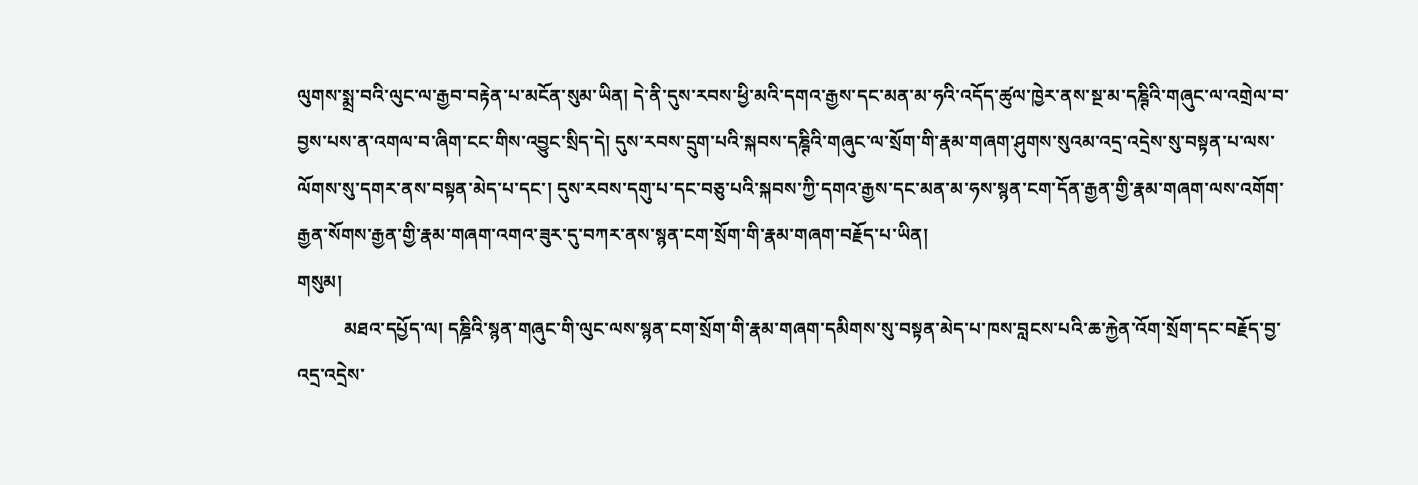ལུགས་སྨྲ་བའི་ལུང་ལ་རྒྱབ་བརྟེན་པ་མངོན་སུམ་ཡིན། དེ་ནི་དུས་རབས་ཕྱི་མའི་དགའ་རྒྱས་དང་མན་མ་ཧའི་འདོད་ཚུལ་ཁྱེར་ནས་སྔ་མ་དཎྚིའི་གཞུང་ལ་འགྲེལ་བ་བྱས་པས་ན་འགལ་བ་ཞིག་ངང་གིས་འབྱུང་སྲིད་དེ། དུས་རབས་དྲུག་པའི་སྐབས་དཎྚིའི་གཞུང་ལ་སྲོག་གི་རྣམ་གཞག་ཤུགས་སུའམ་འདྲ་འདྲེས་སུ་བསྟན་པ་ལས་ལོགས་སུ་དགར་ནས་བསྟན་མེད་པ་དང་། དུས་རབས་དགུ་པ་དང་བཅུ་པའི་སྐབས་ཀྱི་དགའ་རྒྱས་དང་མན་མ་ཧས་སྙན་ངག་དོན་རྒྱན་གྱི་རྣམ་གཞག་ལས་འགོག་རྒྱན་སོགས་རྒྱན་གྱི་རྣམ་གཞག་འགའ་ཟུར་དུ་བཀར་ནས་སྙན་ངག་སྲོག་གི་རྣམ་གཞག་བརྗོད་པ་ཡིན།
གསུམ།
          མཐའ་དཔྱོད་ལ། དཎྜིའི་སྙན་གཞུང་གི་ལུང་ལས་སྙན་ངག་སྲོག་གི་རྣམ་གཞག་དམིགས་སུ་བསྟན་མེད་པ་ཁས་བླངས་པའི་ཆ་རྐྱེན་འོག་སྲོག་དང་བརྗོད་བྱ་འདྲ་འདྲེས་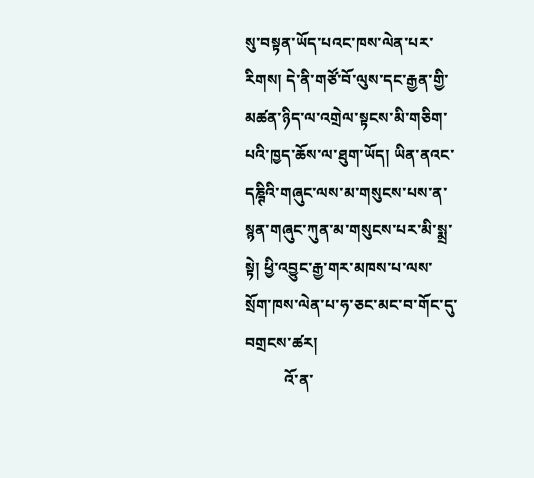སུ་བསྟན་ཡོད་པའང་ཁས་ལེན་པར་རིགས། དེ་ནི་གཙོ་བོ་ལུས་དང་རྒྱན་གྱི་མཚན་ཉིད་ལ་འགྲེལ་སྟངས་མི་གཅིག་པའི་ཁྱད་ཆོས་ལ་ཐུག་ཡོད། ཡིན་ནའང་དཎྚིའི་གཞུང་ལས་མ་གསུངས་པས་ན་སྙན་གཞུང་ཀུན་མ་གསུངས་པར་མི་སྨྲ་སྟེ། ཕྱི་འབྱུང་རྒྱ་གར་མཁས་པ་ལས་སྲོག་ཁས་ལེན་པ་ཧ་ཅང་མང་བ་གོང་དུ་བགྲངས་ཚར།
          འོ་ན་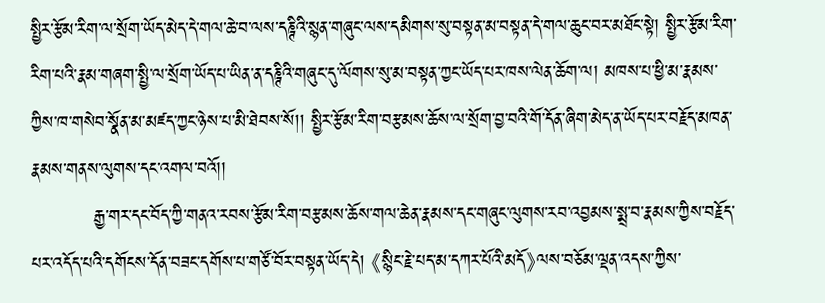སྤྱིར་རྩོམ་རིག་ལ་སྲོག་ཡོད་མེད་དེ་གལ་ཆེ་བ་ལས་དཎྚིའི་སྙན་གཞུང་ལས་དམིགས་སུ་བསྟན་མ་བསྟན་དེ་གལ་ཆུང་བར་མཐོང་སྟེ། སྤྱིར་རྩོམ་རིག་རིག་པའི་རྣམ་གཞག་སྤྱི་ལ་སྲོག་ཡོད་པ་ཡིན་ན་དཎྚིའི་གཞུང་དུ་ལོགས་སུ་མ་བསྟན་ཀྱང་ཡོད་པར་ཁས་ལེན་ཆོག་ལ། མཁས་པ་ཕྱི་མ་རྣམས་ཀྱིས་ཁ་གསེབ་སྣོན་མ་མཛད་ཀྱང་ཉེས་པ་མི་ཐེབས་སོ།། སྤྱིར་རྩོམ་རིག་བརྩམས་ཆོས་ལ་སྲོག་བྱ་བའི་གོ་དོན་ཞིག་མེད་ན་ཡོད་པར་བརྗོད་མཁན་རྣམས་གནས་ལུགས་དང་འགལ་བའོ།།
          རྒྱ་གར་དང་བོད་ཀྱི་གནའ་རབས་རྩོམ་རིག་བརྩམས་ཆོས་གལ་ཆེན་རྣམས་དང་གཞུང་ལུགས་རབ་འབྱམས་སྨྲ་བ་རྣམས་ཀྱིས་བརྗོད་པར་འདོད་པའི་དགོངས་དོན་བཟང་དགོས་པ་གཙོ་བོར་བསྟན་ཡོད་དེ། 《སྙིང་རྗེ་པད་མ་དཀར་པོའི་མདོ》ལས་བཅོམ་ལྡན་འདས་ཀྱིས་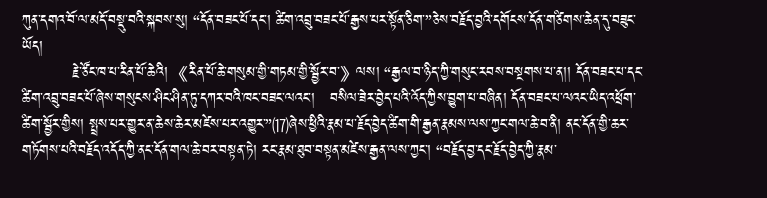ཀུན་དགའ་བོ་ལ་མདོ་བསྡུ་བའི་སྐབས་སུ། “དོན་བཟང་པོ་དང་། ཚིག་འབྲུ་བཟང་པོ་རྒྱས་པར་སྟོན་ཅིག་”ཅེས་བརྗོད་བྱའི་དགོངས་དོན་གཙིགས་ཆེན་དུ་བཟུང་ཡོད།
          རྗེ་ཙོང་ཁ་པ་རིན་པོ་ཆེའི། 《རིན་པོ་ཆེ་གསུམ་གྱི་གཏམ་གྱི་སྦྱོར་བ་》ལས། “རྒྱལ་བ་ཉིད་ཀྱི་གསུང་རབས་བསྔགས་པ་ན།། དོན་བཟང་པ་དང་ཚིག་འབྲུ་བཟང་པོ་ཞེས་གསུངས་ཤིང་ཤིན་ཏུ་དཀར་བའི་ཁང་བཟང་ལའང་།   བསིལ་ཟེར་བྱེད་པའི་འོད་ཀྱིས་བྱུག་པ་བཞིན། དོན་བཟང་པ་ལའང་ཡིད་འཕྲོག་ཚིག་སྦྱོར་གྱིས། སྤྲས་པར་གྱུར་ན་ཆེས་ཆེར་མཛེས་པར་འགྱུར་”⒄ཞེས་ཕྱིའི་རྣམ་པ་རྗོད་བྱེད་ཚིག་གི་རྒྱན་རྣམས་ལས་ཀྱང་གལ་ཆེ་བ་ནི། ནང་དོན་གྱི་ཆར་གཏོགས་པའི་བརྗོད་འདོད་ཀྱི་ནང་དོན་གལ་ཆེ་བར་བསྟན་ཏེ། རང་རྣམ་ཐུབ་བསྟན་མཛེས་རྒྱན་ལས་ཀྱང་། “བརྗོད་བྱ་དང་རྗོད་བྱེད་ཀྱི་རྣམ་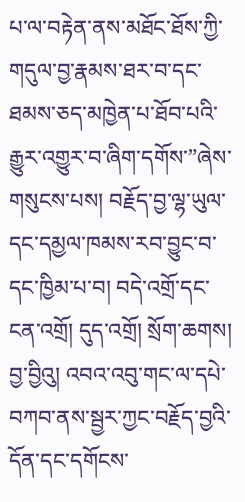པ་ལ་བརྟེན་ནས་མཐོང་ཐོས་ཀྱི་གདུལ་བྱ་རྣམས་ཐར་བ་དང་ཐམས་ཅད་མཁྱེན་པ་ཐོབ་པའི་རྒྱུར་འགྱུར་བ་ཞིག་དགོས་”ཞེས་གསུངས་པས། བརྗོད་བྱ་ལྷ་ཡུལ་དང་དམྱལ་ཁམས་རབ་བྱུང་བ་དང་ཁྱིམ་པ་བ། བདེ་འགྲོ་དང་ངན་འགྲོ། དུད་འགྲོ། སྲོག་ཆགས། བྱ་བྱིའུ། འབའ་འབུ་གང་ལ་དཔེ་བཀབ་ནས་སྦྱར་ཀྱང་བརྗོད་བྱའི་དོན་དང་དགོངས་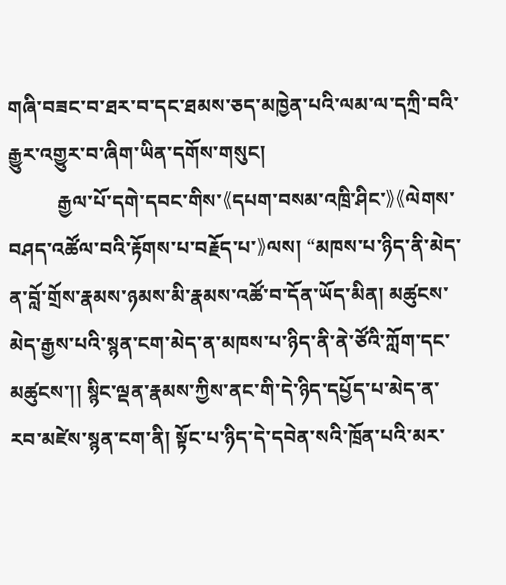གཞི་བཟང་བ་ཐར་བ་དང་ཐམས་ཅད་མཁྱེན་པའི་ལམ་ལ་དཀྲི་བའི་རྒྱུར་འགྱུར་བ་ཞིག་ཡིན་དགོས་གསུང།
          རྒྱལ་པོ་དགེ་དབང་གིས་《དཔག་བསམ་འཁྲི་ཤིང་》《ལེགས་བཤད་འཚོལ་བའི་རྟོགས་པ་བརྗོད་པ་》ལས། “མཁས་པ་ཉིད་ནི་མེད་ན་བློ་གྲོས་རྣམས་ཉམས་མི་རྣམས་འཚོ་བ་དོན་ཡོད་མིན། མཚུངས་མེད་རྒྱས་པའི་སྙན་ངག་མེད་ན་མཁས་པ་ཉིད་ནི་ནེ་ཙོའི་ཀློག་དང་མཚུངས་།། སྙིང་ལྡན་རྣམས་ཀྱིས་ནང་གི་དེ་ཉིད་དཔྱོད་པ་མེད་ན་རབ་མཛེས་སྙན་ངག་ནི། སྟོང་པ་ཉིད་དེ་དབེན་སའི་ཁྲོན་པའི་མར་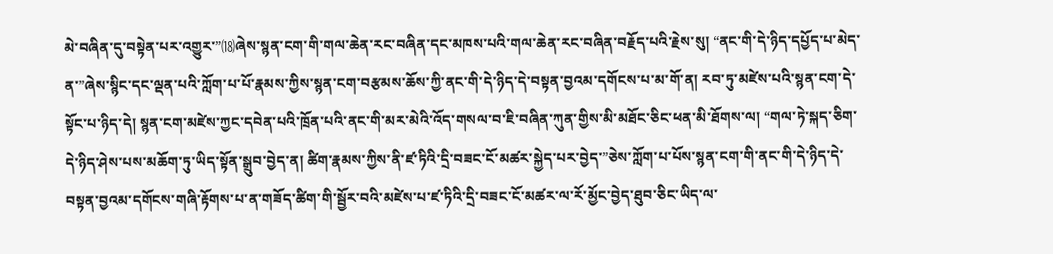མེ་བཞིན་དུ་བསྟེན་པར་འགྱུར་”⒅ཞེས་སྙན་ངག་གི་གལ་ཆེན་རང་བཞིན་དང་མཁས་པའི་གལ་ཆེན་རང་བཞིན་བརྗོད་པའི་རྗེས་སུ། “ནང་གི་དེ་ཉིད་དཔྱོད་པ་མེད་ན་”ཞེས་སྙིང་དང་ལྡན་པའི་ཀློག་པ་པོ་རྣམས་ཀྱིས་སྙན་ངག་བརྩམས་ཆོས་ཀྱི་ནང་གི་དེ་ཉིད་དེ་བསྟན་བྱའམ་དགོངས་པ་མ་གོ་ན། རབ་ཏུ་མཛེས་པའི་སྙན་ངག་དེ་སྟོང་པ་ཉིད་དེ། སྙན་ངག་མཛེས་ཀྱང་དབེན་པའི་ཁྲོན་པའི་ནང་གི་མར་མེའི་འོད་གསལ་བ་ཇི་བཞིན་ཀུན་གྱིས་མི་མཐོང་ཅིང་ཕན་མི་ཐོགས་ལ། “གལ་ཏེ་སྐད་ཅིག་དེ་ཉིད་ཤེས་པས་མཆོག་ཏུ་ཡིད་སྟོན་སྒྲུབ་བྱེད་ན། ཚིག་རྣམས་ཀྱིས་ནི་ཛ་ཏིའི་དྲི་བཟང་ངོ་མཚར་སྐྱེད་པར་བྱེད་”ཅེས་ཀློག་པ་པོས་སྙན་ངག་གི་ནང་གི་དེ་ཉིད་དེ་བསྟན་བྱའམ་དགོངས་གཞི་རྟོགས་པ་ན་གཟོད་ཚིག་གི་སྦྱོར་བའི་མཛེས་པ་ཛ་ཏིའི་དྲི་བཟང་ངོ་མཚར་ལ་རོ་མྱོང་བྱེད་ཐུབ་ཅིང་ཡིད་ལ་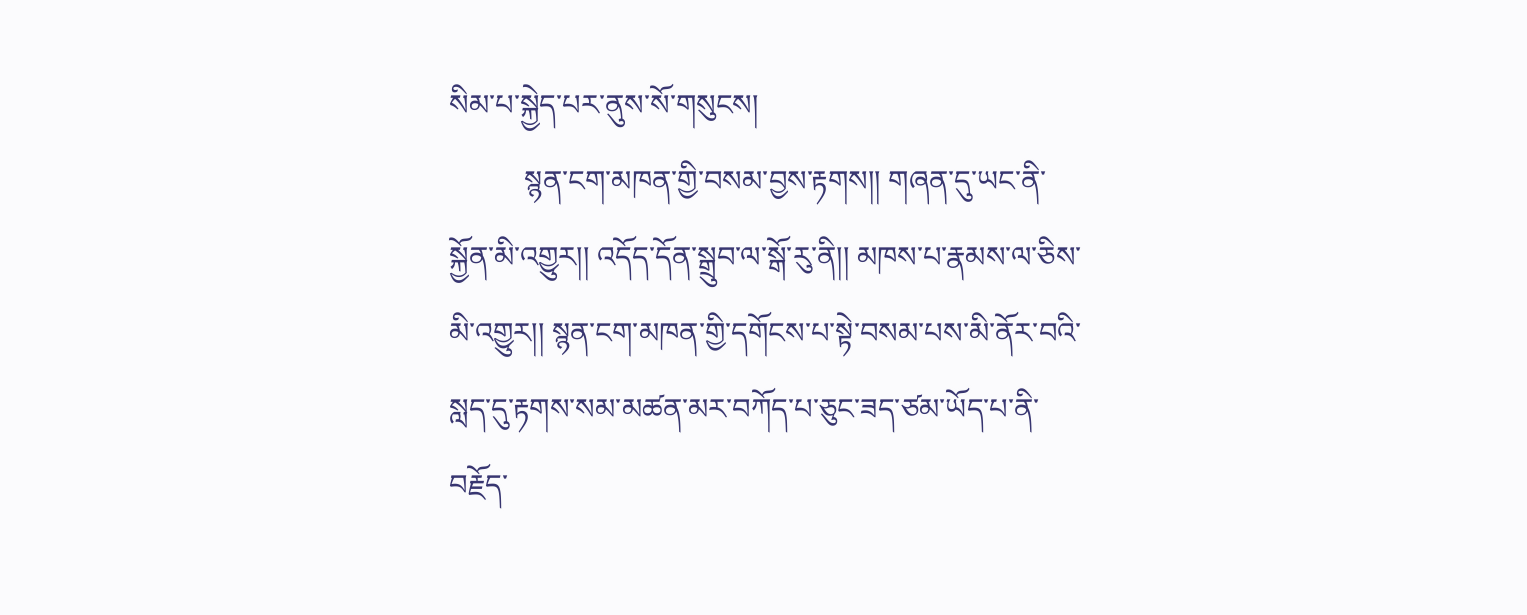སིམ་པ་སྐྱེད་པར་ནུས་སོ་གསུངས།
          སྙན་ངག་མཁན་གྱི་བསམ་བྱས་རྟགས།། གཞན་དུ་ཡང་ནི་སྐྱོན་མི་འགྱུར།། འདོད་དོན་སྒྲུབ་ལ་སྒོ་རུ་ནི།། མཁས་པ་རྣམས་ལ་ཅིས་མི་འགྱུར།། སྙན་ངག་མཁན་གྱི་དགོངས་པ་སྟེ་བསམ་པས་མི་ནོར་བའི་སླད་དུ་རྟགས་སམ་མཚན་མར་བཀོད་པ་ཅུང་ཟད་ཙམ་ཡོད་པ་ནི་བརྗོད་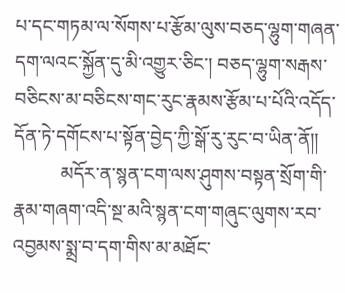པ་དང་གཏམ་ལ་སོགས་པ་རྩོམ་ལུས་བཅད་ལྷུག་གཞན་དག་ལའང་སྐྱོན་དུ་མི་འགྱུར་ཅིང་། བཅད་ལྷུག་སརྒས་བཅིངས་མ་བཅིངས་གང་རུང་རྣམས་རྩོམ་པ་པོའི་འདོད་དོན་ཏེ་དགོངས་པ་སྟོན་བྱེད་ཀྱི་སྒོ་རུ་རུང་བ་ཡིན་ནོ།།
          མདོར་ན་སྙན་ངག་ལས་ཤུགས་བསྟན་སྲོག་གི་རྣམ་གཞག་འདི་སྔ་མའི་སྙན་ངག་གཞུང་ལུགས་རབ་འབྱམས་སྨྲ་བ་དག་གིས་མ་མཐོང་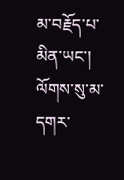མ་བརྗོད་པ་མིན་ཡང་། ལོགས་སུ་མ་དགར་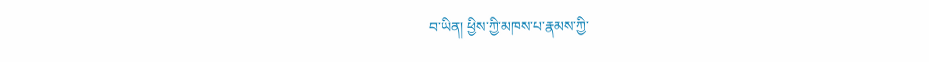བ་ཡིན། ཕྱིས་ཀྱི་མཁས་པ་རྣམས་ཀྱི་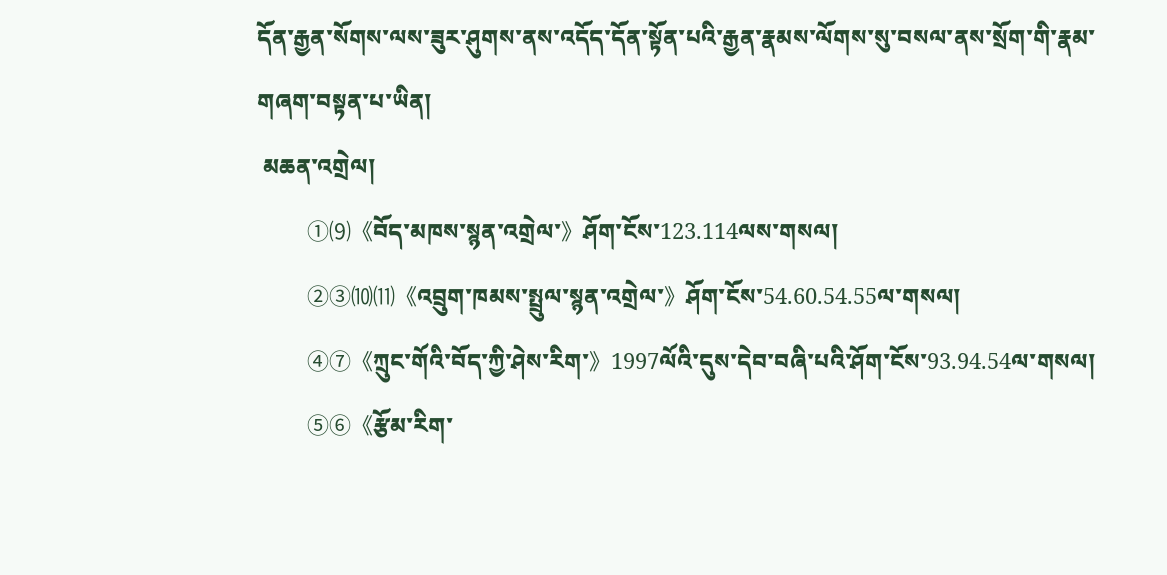དོན་རྒྱན་སོགས་ལས་ཟུར་ཤུགས་ནས་འདོད་དོན་སྟོན་པའི་རྒྱན་རྣམས་ལོགས་སུ་བསལ་ནས་སྲོག་གི་རྣམ་གཞག་བསྟན་པ་ཡིན།
 མཆན་འགྲེལ།
          ①⑼《བོད་མཁས་སྙན་འགྲེལ་》ཤོག་ངོས་123.114ལས་གསལ།
          ②③⑽⑾《འབྲུག་ཁམས་སྤྲུལ་སྙན་འགྲེལ་》ཤོག་ངོས་54.60.54.55ལ་གསལ།
          ④⑦《ཀྲུང་གོའི་བོད་ཀྱི་ཤེས་རིག་》1997ལོའི་དུས་དེབ་བཞི་པའི་ཤོག་ངོས་93.94.54ལ་གསལ།
          ⑤⑥《རྩོམ་རིག་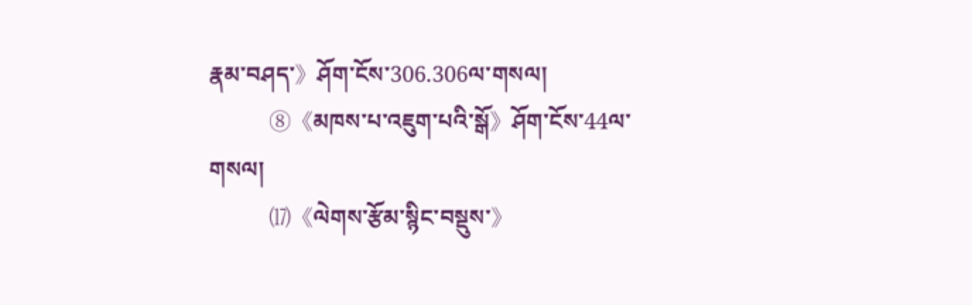རྣམ་བཤད་》ཤོག་ངོས་306.306ལ་གསལ།
          ⑧《མཁས་པ་འཇུག་པའི་སྒོ》ཤོག་ངོས་44ལ་གསལ།
          ⒄《ལེགས་རྩོམ་སྙིང་བསྡུས་》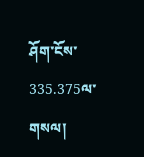ཤོག་ངོས་335.375ལ་གསལ།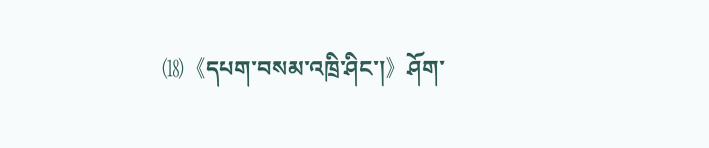⒅《དཔག་བསམ་འཁྲི་ཤིང་།》ཤོག་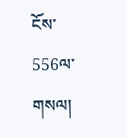ངོས་556ལ་གསལ།